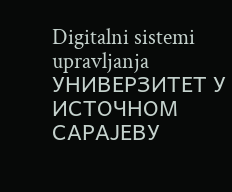Digitalni sistemi upravljanja
УНИВЕРЗИТЕТ У ИСТОЧНОМ САРАЈЕВУ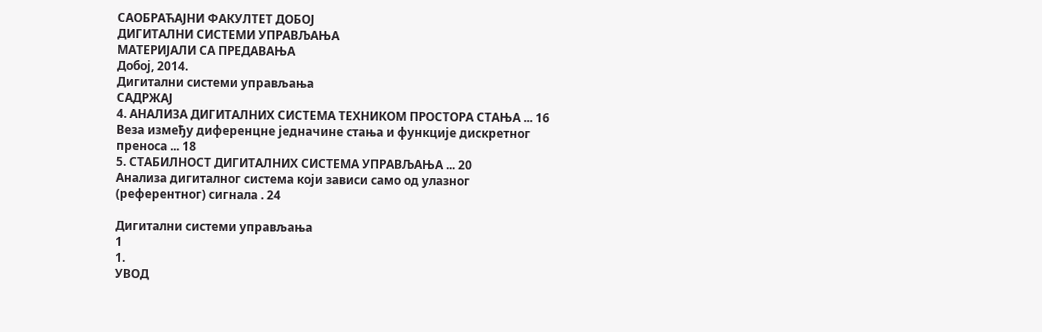САОБРАЋАЈНИ ФАКУЛТЕТ ДОБОЈ
ДИГИТАЛНИ СИСТЕМИ УПРАВЉАЊА
МАТЕРИЈАЛИ СА ПРЕДАВАЊА
Добој, 2014.
Дигитални системи управљања
САДРЖАЈ
4. АНАЛИЗА ДИГИТАЛНИХ СИСТЕМА ТЕХНИКОМ ПРОСТОРА СТАЊА ... 16
Веза између диференцне једначине стања и функције дискретног преноса ... 18
5. СТАБИЛНОСТ ДИГИТАЛНИХ СИСТЕМА УПРАВЉАЊА ... 20
Анализа дигиталног система који зависи само од улазног (референтног) сигнала . 24

Дигитални системи управљања
1
1.
УВОД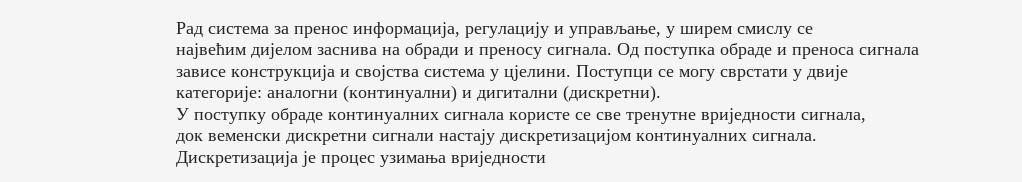Рад система за пренос информација, регулацију и управљање, у ширем смислу се
највећим дијелом заснива на обради и преносу сигнала. Од поступка обраде и преноса сигнала
зависе конструкција и својства система у цјелини. Поступци се могу сврстати у двије
категорије: аналогни (континуални) и дигитални (дискретни).
У поступку обраде континуалних сигнала користе се све тренутне вриједности сигнала,
док веменски дискретни сигнали настају дискретизацијом континуалних сигнала.
Дискретизација је процес узимања вриједности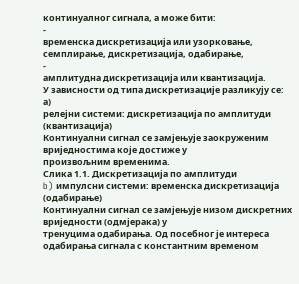континуалног сигнала, а може бити:
-
временска дискретизација или узорковање, семплирање, дискретизација, одабирање,
-
амплитудна дискретизација или квантизација.
У зависности од типа дискретизације разликују се:
а)
релејни системи: дискретизација по амплитуди (квантизација)
Континуални сигнал се замјењује заокруженим вриједностима које достиже у
произвољним временима.
Слика 1.1. Дискретизација по амплитуди
b) импулсни системи: временска дискретизација (одабирање)
Континуални сигнал се замјењује низом дискретних вриједности (одмјерака) у
тренуцима одабирања. Од посебног је интереса одабирања сигнала с константним временом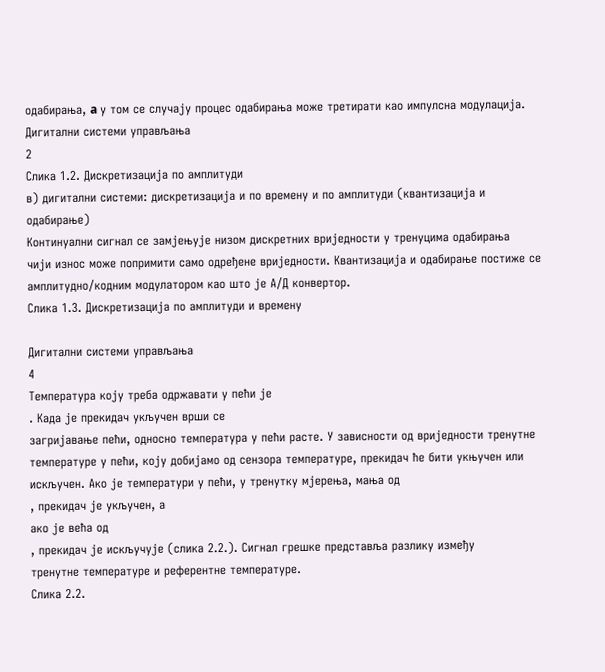одабирања, a у том се случају процес одабирања може третирати као импулсна модулација.
Дигитални системи управљања
2
Слика 1.2. Дискретизација по амплитуди
в) дигитални системи: дискретизација и по времену и по амплитуди (квантизација и
одабирање)
Континуални сигнал се замјењује низом дискретних вриједности у тренуцима одабирања
чији износ може попримити само одређене вриједности. Квантизација и одабирање постиже се
амплитудно/кодним модулатором као што је А/Д конвертор.
Слика 1.3. Дискретизација по амплитуди и времену

Дигитални системи управљања
4
Температура коју треба одржавати у пећи је
. Када је прекидач укључен врши се
загријавање пећи, односно температура у пећи расте. У зависности од вриједности тренутне
температуре у пећи, коју добијамо од сензора температуре, прекидач ће бити укњучен или
искључен. Ако је температури у пећи, у тренутку мјерења, мања од
, прекидач је укључен, а
ако је већа од
, прекидач је искључује (слика 2.2.). Сигнал грешке представља разлику између
тренутне температуре и референтне температуре.
Слика 2.2.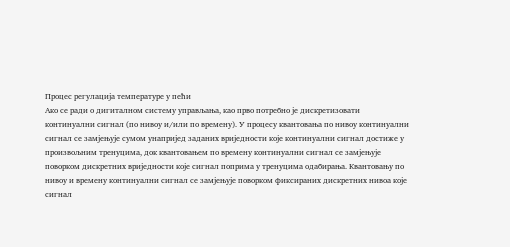Процес регулација температуре у пећи
Aко се ради о дигиталном систему управљања, као прво потребно је дискретизовати
континуални сигнал (по нивоу и/или по времену). У процесу квантовања по нивоу континуални
сигнал се замјењује сумом унапријед заданих вриједности које континуални сигнал достиже у
произвољним тренуцима, док квантовањем по времену континуални сигнал се замјењује
поворком дискретних вриједности које сигнал поприма у тренуцима одабирања. Квантовању по
нивоу и времену континуални сигнал се замјењује поворком фиксираних дискретних нивоа које
сигнал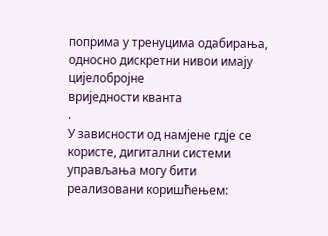поприма у тренуцима одабирања, односно дискретни нивои имају цијелобројне
вриједности кванта
.
У зависности од намјене гдје се користе, дигитални системи управљања могу бити
реализовани коришћењем: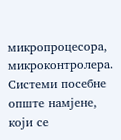микропроцесора,
микроконтролера.
Системи посебне опште намјене, који се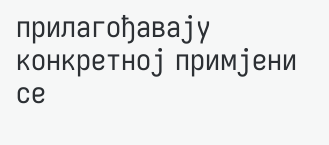прилагођавају конкретној примјени се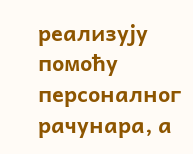реализују
помоћу персоналног рачунара, а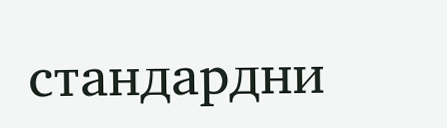стандардни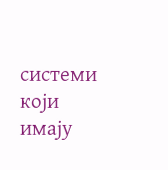системи који имају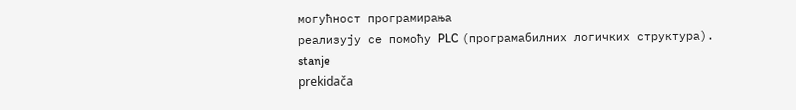могућност програмирања
реализују се помоћу PLC (програмабилних логичких структура).
stanje
prekidača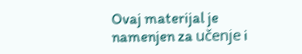Ovaj materijal je namenjen za učenje i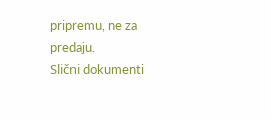pripremu, ne za predaju.
Slični dokumenti